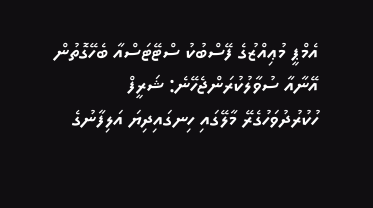އެމްޕީ މުޢިއްޒުގެ ފޭސްބުކު ސްޓޭޓަސްއާ ބެހޭގޮތުން އޭނާއާ ސުވާލުކުރަންޖެހޭނެ: ޝަރީފް
ހުކުރުދުވަހުގެރޭ މާލޭގައި ހިނގައިދިޔަ އަލިފާނުގެ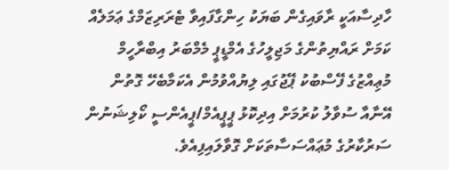ހާދިސާއަކީ ރާވައިގެން ބަޔަކު ހިންގާފައިވާ ޓެރަރިޒަމްގެ ޢަމަލެއް ކަމަށް ރައްޔިތުންގެ މަޖިލީހުގެ އެމްޑީޕީ މެމްބަރު އިބްރާހީމް މުޢިއްޒުގެ ފޭސްބުކު ޕޭޖުގައި ލިޔުއްވުމުން އެކަމާބެހޭ ގޮތުން އޭނާއާ ސުވާލު ކުރުމަށް އިދިކޮޅު ޕީޕީއެމް/ޕީއެންސީ ކޯލިޝަނުން ސަރުކާރުގެ މުޢައްސަސާތަކަށް ގޮވާލައިފިއެވެ.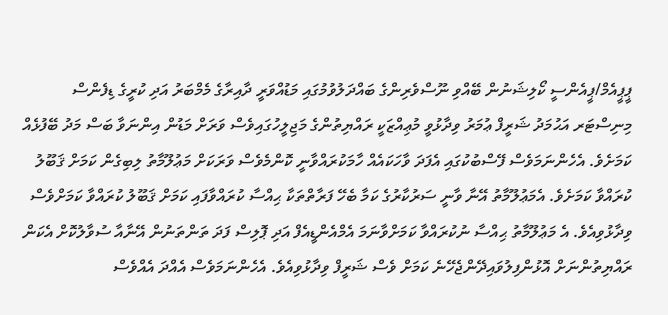ޕީޕީއެމް/ޕީއެންސީ ކޯލިޝަނުން ބޭއްވި ނޫސްވެރިންގެ ބައްދަލުވުމުގައި މަޑުއްވަރީ ދާއިރާގެ މެމްބަރު އަދި ކުރީގެ ޑިފެންސް މިނިސްޓަރ އަޙުމަދު ޝަރީފް ޢުމަރު ވިދާޅުވީ މުޢިއްޒަކީ ރައްޔިތުންގެ މަޖިލީހުގައިވެސް ވަރަށް މަޑުން އިންނަވާ ބަސް މަދު ބޭފުޅެއް ކަމަށެވެ. އެހެންނަމަވެސް ފޭސްބުކުގައި އެފަދަ ވާހަކައެއް ހާމަކުރައްވާނީ ކޮންމެވެސް ވަރަކަށް މަޢުލޫމާތު ލިބިގެން ކަމަށް ޤަބޫލު ކުރައްވާ ކަމަށެވެ. އެމަޢުލޫމާތު އޭނާ ވާނީ ސަރުކާރުގެ ކަމާ ބެހޭ ފަރާތްތަކާ ޙިއްސާ ކުރައްވާފައި ކަމަށް ޤަބޫލު ކުރައްވާ ކަމަށްވެސް ވިދާޅުވިއެވެ. އެ މަޢުލޫމާތު ޙިއްސާ ނުކުރައްވާ ކަމަށްވާނަމަ އެމްއެންޑީއެފް އަދި ޕޮލިސް ފަދަ ތަންތަނުން އޭނާއާ ސުވާލުކޮށް އެކަން ރައްޔިތުންނަށް އޮޅުންފިލުވައިދޭންޖެހޭނެ ކަމަށް ވެސް ޝަރީފް ވިދާޅުވިއެވެ. އެހެންނަމަވެސް އެއްދަ އެއްވެސް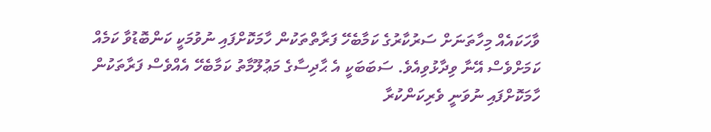ވާހަކައެއް މިހާތަނަށް ސަރުކާރުގެ ކަމާބެހޭ ފަރާތްތަކުން ހާމަކޮށްފައި ނުވުމަކީ ކަންބޮޑުވާ ކަމެއް ކަމަށްވެސް އޭނާ ވިދާޅުވިއެވެ. ސަބަބަކީ އެ ޙާދިސާގެ މަޢުލޫމާތު ކަމާބެހޭ އެއްވެސް ފަރާތަކުން ހާމަކޮށްފައި ނުވަނީ ވެރިކަންކުރާ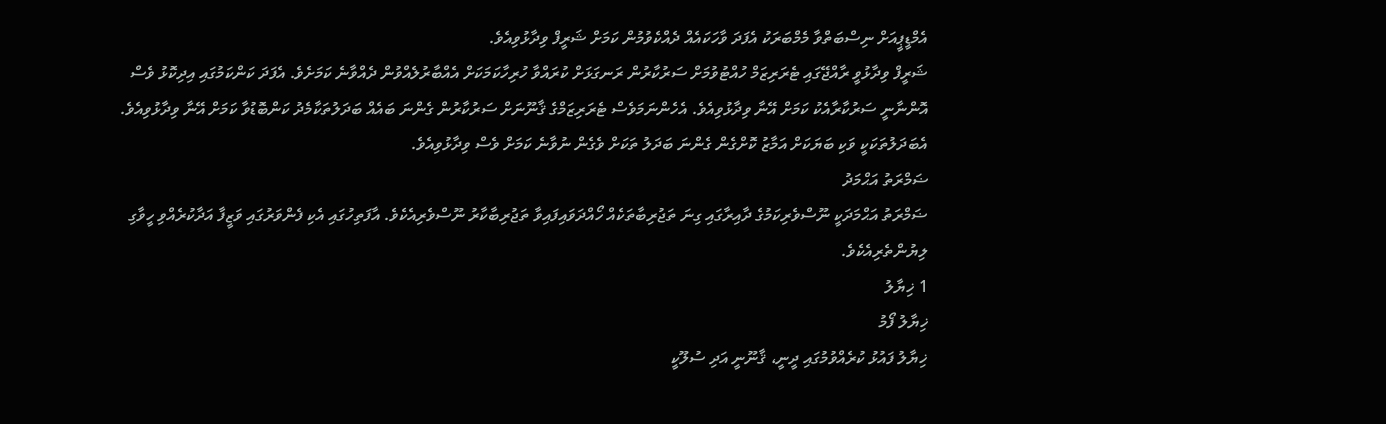އެމްޑީޕީއަށް ނިސްބަތްވާ މެމްބަރަކު އެފަދަ ވާހަކައެއް ދެއްކެވުމުން ކަމަށް ޝަރީފް ވިދާޅުވިއެވެ.
ޝަރީފް ވިދާޅުވީ ރާއްޖޭގައި ޓެރަރިޒަމް ހުއްޓުވުމަށް ސަރުކާރުން ރަނގަޅަށް ކުރައްވާ ހުރިހާކަމަކަށް އެއްބާރުލެއްވުން ދެއްވާނެ ކަމަށެވެ. އެފަދަ ކަންކަމުގައި އިދިކޮޅު ވެސް އޮންނާނީ ސަރުކާރާއެކު ކަމަށް އޭނާ ވިދާޅުވިއެވެ. އެހެންނަމަވެސް ޓެރަރިޒަމްގެ ޤާނޫނަށް ސަރުކާރުން ގެންނަ ބައެއް ބަދަލުތަކާމެދު ކަންބޮޑުވާ ކަމަށް އޭނާ ވިދާޅުވިއެވެ. އެބަދަލުތަކަކީ ވަކި ބަޔަކަށް އަމާޒު ކޮށްގެން ގެންނަ ބަދަލު ތަކަށް ވެގެން ނުވާނެ ކަމަށް ވެސް ވިދާޅުވިއެވެ.
ޟަމްރަތު އަޙްމަދު
ޟަމްރަތު އަޙްމަދަކީ ނޫސްވެރިކަމުގެ ދާއިރާގައި ގިނަ ތަޖުރިބާތަކެއް ހޯއްދަވައިފައިވާ ތަޖުރިބާކާރު ނޫސްވެރިއެކެވެ. އާފަތިހުގައި އެކި ފެންވަރުގައި ވަޒީފާ އަދާކުރެއްވި ހީވާގި ލިޔުންތެރިއެކެވެ.
1 ޚިޔާލު
ޚިޔާލު ފޯމު
ޚިޔާލު ފައުޅު ކުރެއްވުމުގައި ދީނީ، ޤާނޫނީ އަދި ސުލޫކީ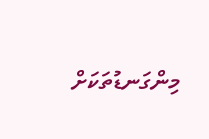މިންގަނޑުތަކަށް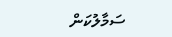ސަމާލުކަން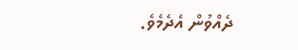ދެއްވުން އެދެމެވެ.